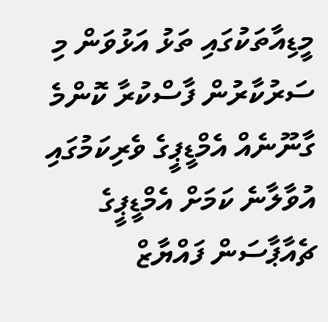މީޑިއާތަކުގައި ތަޅު އަޅުވަން މި ސަރުކާރުން ފާސްކުރާ ކޮންމެ ގާނޫނެއް އެމްޑީޕީގެ ވެރިކަމުގައި އުވާލާނެ ކަމަށް އެމްޑީޕީގެ ޗެއާޕާސަން ފައްޔާޒް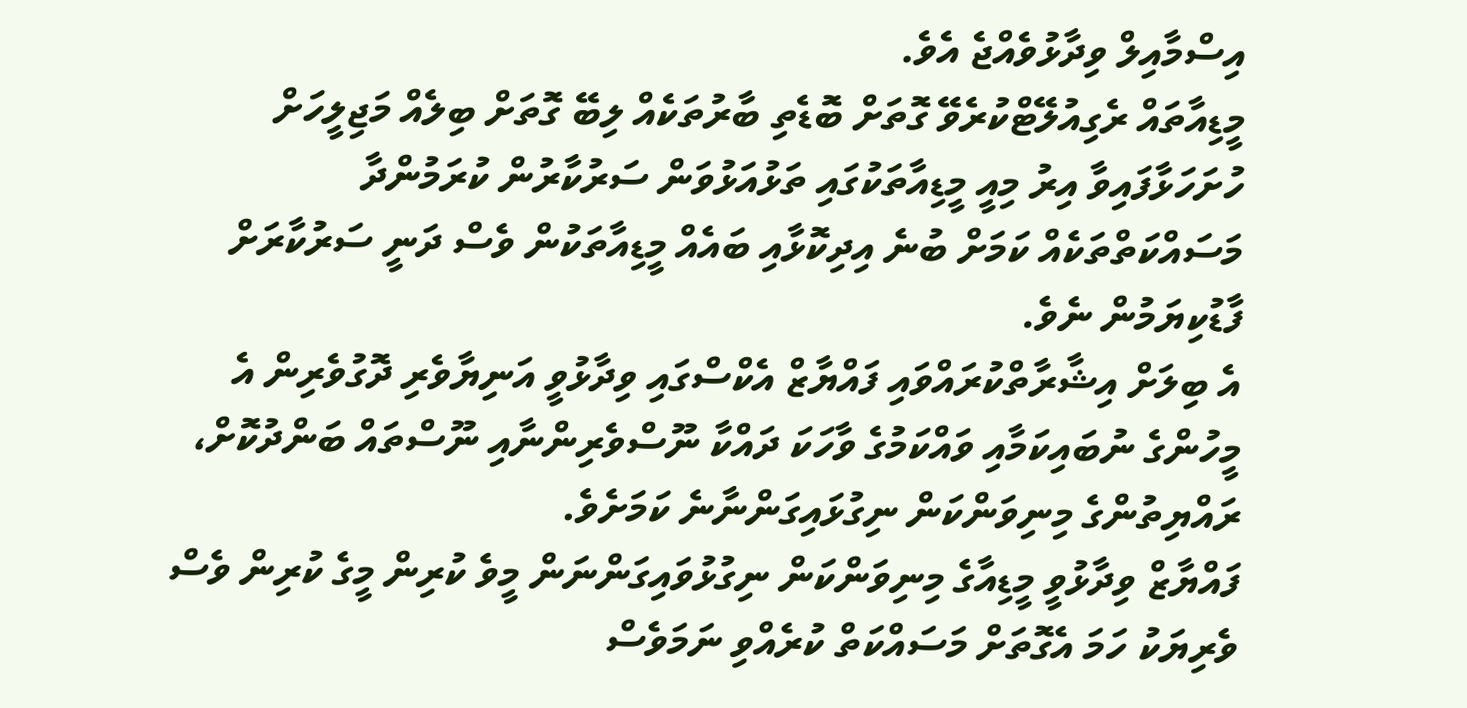އިސްމާއިލް ވިދާޅުވެއްޖެ އެވެ.
މީޑިއާތައް ރެގިއުލޭޓްކުރެވޭ ގޮތަށް ބޮޑެތި ބާރުތަކެއް ލިބޭ ގޮތަށް ބިލެއް މަޖިލީހަށް ހުށަހަޅާފައިވާ އިރު މިއީ މީޑިއާތަކުގައި ތަޅުއަޅުވަން ސަރުކާރުން ކުރަމުންދާ މަސައްކަތްތަކެއް ކަމަށް ބުނެ އިދިކޮޅާއި ބައެއް މީޑިއާތަކުން ވެސް ދަނީ ސަރުކާރަށް ފާޑުކިޔަމުން ނެވެ.
އެ ބިލަށް އިޝާރާތްކުރައްވައި ފައްޔާޒް އެކްސްގައި ވިދާޅުވީ އަނިޔާވެރި ދޮގުވެރިން އެ މީހުންގެ ނުބައިކަމާއި ވައްކަމުގެ ވާހަކަ ދައްކާ ނޫސްވެރިންނާއި ނޫސްތައް ބަންދުކޮށް، ރައްޔިތުންގެ މިނިވަންކަން ނިގުޅައިގަންނާނެ ކަމަށެވެ.
ފައްޔާޒް ވިދާޅުވީ މީޑިއާގެ މިނިވަންކަން ނިގުޅުވައިގަންނަން މީވެ ކުރިން މީގެ ކުރިން ވެސް ވެރިޔަކު ހަމަ އެގޮތަށް މަސައްކަތް ކުރެއްވި ނަމަވެސް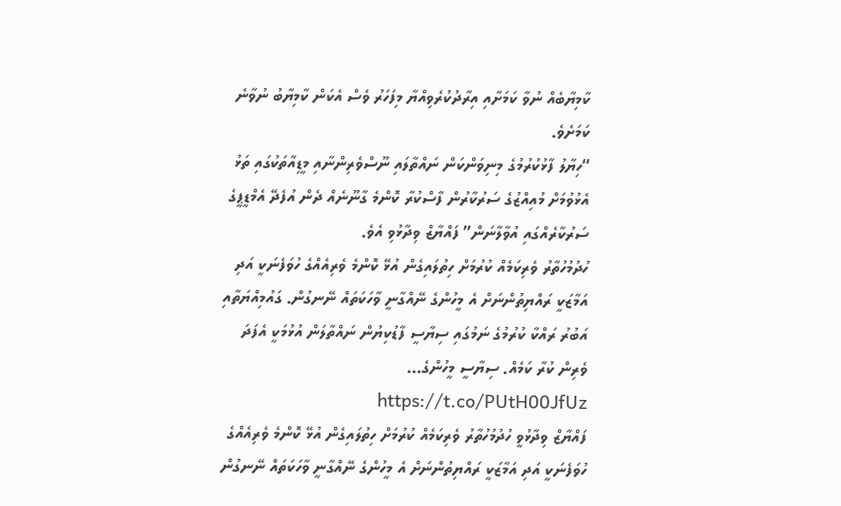ކާމިޔާބެއް ނުވާ ކަމަށާއި އިރާދުކުރެވިއްޔާ މިފަހަރު ވެސް އެކަން ކާމިޔާބު ނުވާނެ ކަމަށެވެ.
“ހިޔާލު ފާޅުކުރުމުގެ މިނިވަންކަން ނައްތާލައި ނޫސްވެރިންނާއި މީޑިއާތަކުގައި ތަޅު އެޅުވުމަށް މުއިއްޒުގެ ސަރުކާރުން ފާސްކުރާ ކޮންމެ ގާނޫނެއް ދެން އުފެދޭ އެމްޑީޕީގެ ސަރުކާރެއްގައި އުވާލާނަން” ފައްޔާޒް ވިދާޅުވި އެވެ.
ހުދުމުހުތާރު ވެރިކަމެއް ކުރުމަށް ހިތުލައިގެން އުޅޭ ކޮންމެ ވެރިއެއްގެ ހުވަފެނަކީ އަދި އަމާޒަކީ ރައްޔިތުންނަށް އެ މީހުންގެ ނޭއްގާނީ ވާހަކަތައް ނޭނގުން. ގައުމިއްޔަތާއި އަބުރު ރައްކާ ކުރުމުގެ ނަމުގައި ސިޔާސީ ފާޑުކިޔުން ނައްތާލަން އުޅުމަކީ އެފަދަ ވެރިން ކުރާ ކަމެއް. ސިޔާސީ މީހުންގެ… https://t.co/PUtH00JfUz
ފައްޔާޒް ވިދާޅުވީ ހުދުމުހުތާރު ވެރިކަމެއް ކުރުމަށް ހިތުލައިގެން އުޅޭ ކޮންމެ ވެރިއެއްގެ ހުވަފެނަކީ އަދި އަމާޒަކީ ރައްޔިތުންނަށް އެ މީހުންގެ ނޭއްގާނީ ވާހަކަތައް ނޭނގުން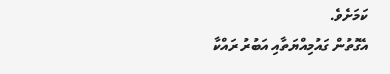ކަމަށެވެ.
އެގޮތުން ގައުމިއްޔަތާއި އަބުރު ރައްކާ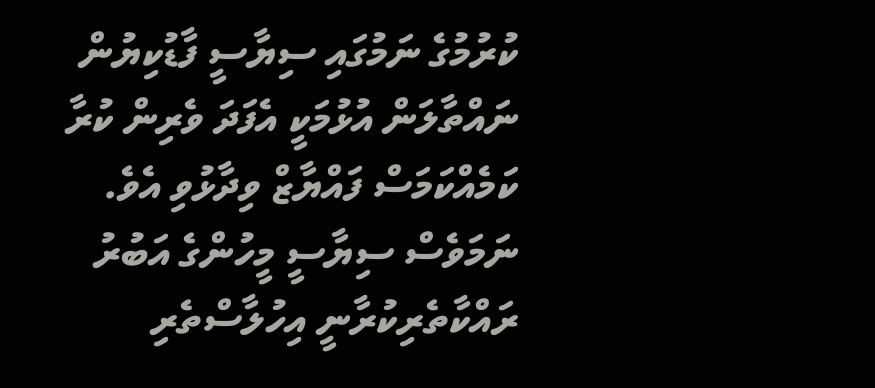ކުރުމުގެ ނަމުގައި ސިޔާސީ ފާޑުކިޔުން ނައްތާލަން އުޅުމަކީ އެފަދަ ވެރިން ކުރާ ކަމެއްކަމަސް ފައްޔާޒް ވިދާޅުވި އެވެ.
ނަމަވެސް ސިޔާސީ މީހުންގެ އަބުރު ރައްކާތެރިކުރާނީ އިހުލާސްތެރި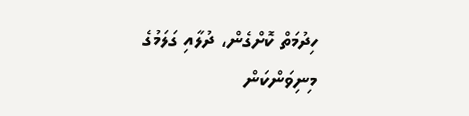ހިދުމަތް ކޮށްގެން، ދުލާއި ގަލަމުގެ މިނިވަންކަން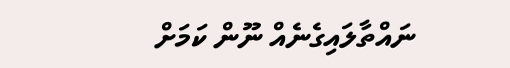ނައްތާލައިގެނެއް ނޫން ކަމަށް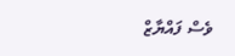ވެސް ފައްޔާޒް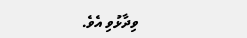ވިދާޅުވި އެވެ.